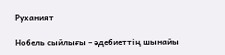Руханият

Нобель сыйлығы – әдебиеттің шынайы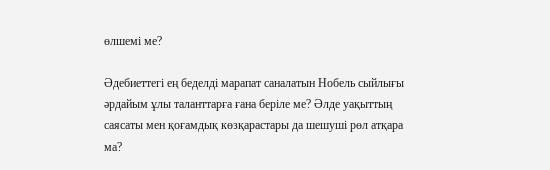өлшемі ме?

Әдебиеттегі ең беделді марапат саналатын Нобель сыйлығы әрдайым ұлы таланттарға ғана беріле ме? Әлде уақыттың саясаты мен қоғамдық көзқарастары да шешуші рөл атқара ма?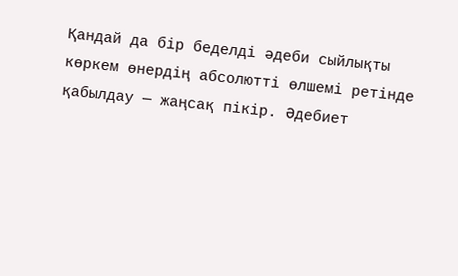Қандай да бір беделді әдеби сыйлықты көркем өнердің абсолютті өлшемі ретінде қабылдау — жаңсақ пікір. Әдебиет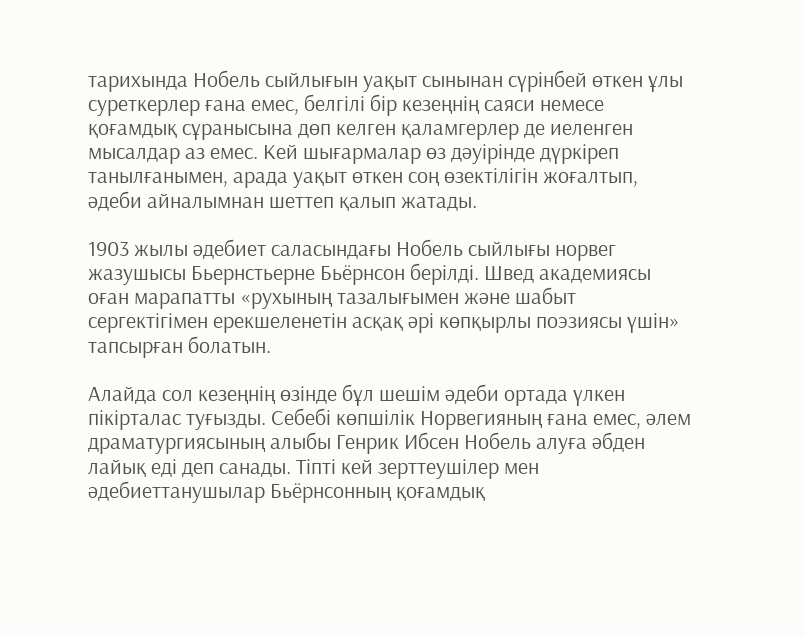тарихында Нобель сыйлығын уақыт сынынан сүрінбей өткен ұлы суреткерлер ғана емес, белгілі бір кезеңнің саяси немесе қоғамдық сұранысына дөп келген қаламгерлер де иеленген мысалдар аз емес. Кей шығармалар өз дәуірінде дүркіреп танылғанымен, арада уақыт өткен соң өзектілігін жоғалтып, әдеби айналымнан шеттеп қалып жатады.

1903 жылы әдебиет саласындағы Нобель сыйлығы норвег жазушысы Бьернстьерне Бьёрнсон берілді. Швед академиясы оған марапатты «рухының тазалығымен және шабыт сергектігімен ерекшеленетін асқақ әрі көпқырлы поэзиясы үшін» тапсырған болатын.

Алайда сол кезеңнің өзінде бұл шешім әдеби ортада үлкен пікірталас туғызды. Себебі көпшілік Норвегияның ғана емес, әлем драматургиясының алыбы Генрик Ибсен Нобель алуға әбден лайық еді деп санады. Тіпті кей зерттеушілер мен әдебиеттанушылар Бьёрнсонның қоғамдық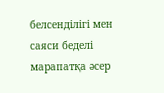белсенділігі мен саяси беделі марапатқа әсер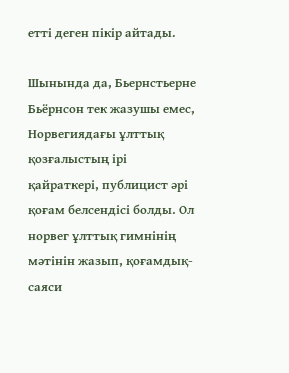етті деген пікір айтады.

Шынында да, Бьернстьерне Бьёрнсон тек жазушы емес, Норвегиядағы ұлттық қозғалыстың ірі қайраткері, публицист әрі қоғам белсендісі болды. Ол норвег ұлттық гимнінің мәтінін жазып, қоғамдық-саяси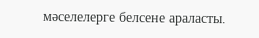мәселелерге белсене араласты.